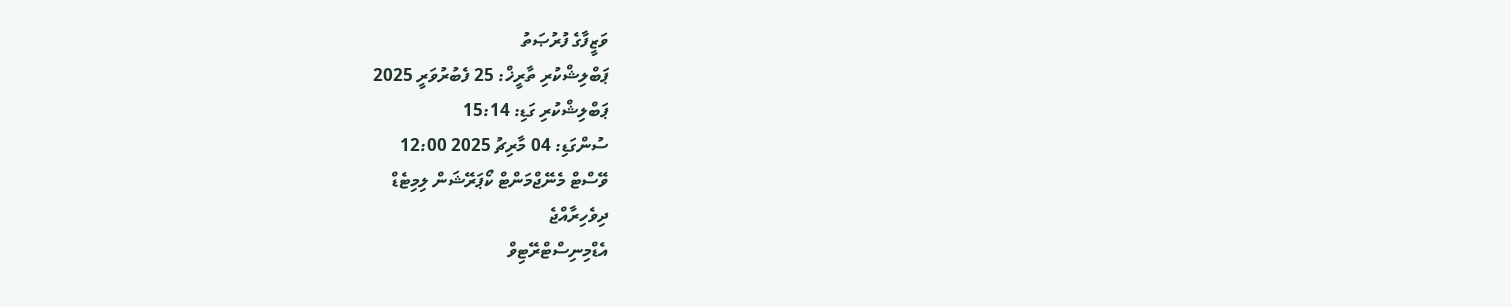ވަޒީފާގެ ފުރުޞަތު
ޕަބްލިޝްކުރި ތާރީޚް: 25 ފެބުރުވަރީ 2025
ޕަބްލިޝްކުރި ގަޑި: 15:14
ސުންގަޑި: 04 މާރިޗު 2025 12:00
ވޭސްޓް މެނޭޖްމަންޓް ކޯޕަރޭޝަން ލިމިޓެޑް
ދިވެހިރާއްޖެ
އެޑްމިނިސްޓްރޭޓިވް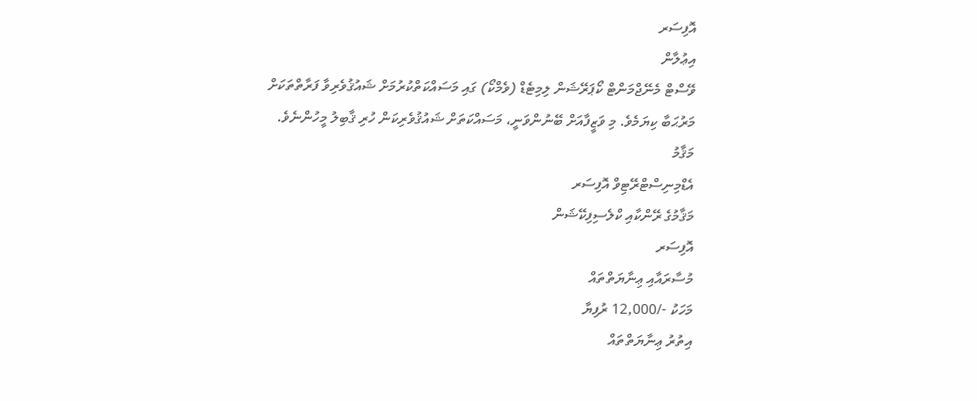އޮފިސަރ
އިޢުލާން
ވޭސްޓް މެނޭޖްމަންޓް ކޯޕަރޭޝަން ލިމިޓެޑް (ވެމްކޯ) ގައި މަސައްކަތްކުރުމަށް ޝައުޤުވެރިވާ ފަރާތްތަކަށް މަރުޙަބާ ކިޔަމެވެ. މި ވަޒީފާއަށް ބޭނުންވަނީ، މަސައްކަތަށް ޝައުޤުވެރިކަން ހުރި ޤާބިލު މީހުންނެވެ.
މަޤާމު
އެޑްމިނިސްޓްރޭޓިވް އޮފިސަރ
މަޤާމުގެ ރޭންކާއި ކްލެސިފިކޭޝަން
އޮފިސަރ
މުސާރައާއި ޢިނާޔަތްތައް
މަހަކު -/12,000 ރުފިޔާ
އިތުރު ޢިނާޔަތްތައް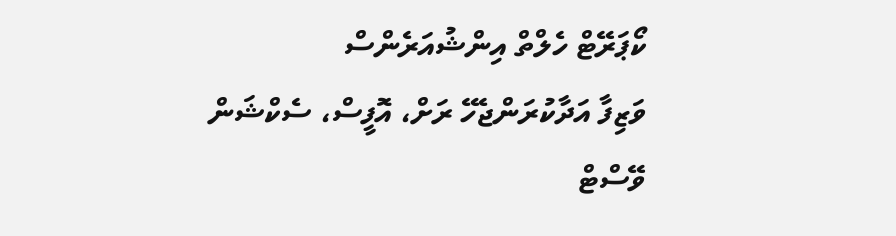ކޯޕަރޭޓް ހެލްތް އިންޝުއަރެންސް
ވަޒިފާ އަދާކުރަންޖެހޭ ރަށް، އޮފީސް، ސެކްޝަން
ވޭސްޓް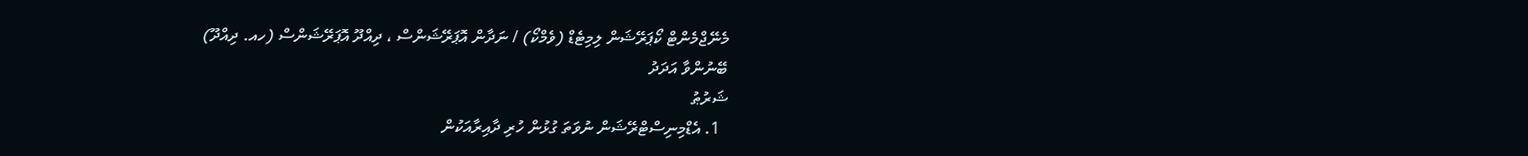މެނޭޖްމެންޓް ކޯޕަރޭޝަން ލިމިޓެޑް (ވެމްކޯ) / ނަދާން އޮޕަރޭޝަންސް ، ދިއްދޫ އޮޕަރޭޝަންސް (ހއ. ދިއްދޫ)
ބޭނުންވާ އަދަދު
ޝަރުޠު
  1. އެޑްމިނިސްޓްރޭޝަން ނުވަތަ ގުޅުން ހުރި ދާއިރާއަކުން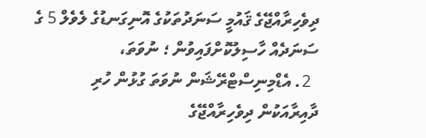ދިވެހިރާއްޖޭގެ ޤައުމީ ސަނަދުތަކުގެ އޮނިގަނޑުގެ ލެވެލް 5 ގެ ސަނަދެއް ހާސިލުކޮށްފައިވުން ؛ ނުވަތަ،
  2. އެޑްމިނިސްޓްރޭޝަން ނުވަތަ ގުޅުން ހުރި ދާއިރާއަކުން ދިވެހިރާއްޖޭގެ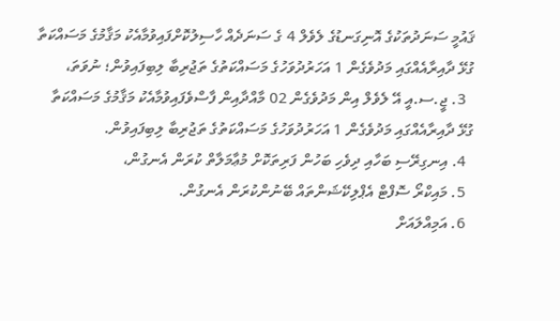ޤައުމީ ސަނަދުތަކުގެ އޮނިގަނޑުގެ ލެވެލް 4 ގެ ސަނަދެއް ހާސިލުކޮށްފައިވުމާއެކު މަޤާމުގެ މަސައްކަތާ ގުޅޭ ދާއިރާއެއްގައި މަދުވެގެން 1 އަހަރުދުވަހުގެ މަސައްކަތުގެ ތަޖުރިބާ ލިބިފައިވުން؛ ނުވަތަ،
  3. ޖީ.ސ.އީ އޭ ލެވެލް އިން މަދުވެގެން 02 މާއްދާއިން ފާސްވެފައިވުމާއެކު މަޤާމުގެ މަސައްކަތާ ގުޅޭ ދާއިރާއެއްގައި މަދުވެގެން 1 އަހަރުދުވަހުގެ މަސައްކަތުގެ ތަޖުރިބާ ލިބިފައިވުން.
  4. އިނގިރޭސި ބަހާއި ދިވެހި ބަހުން ފަރިތަކޮށް މުޢާމަލާތް ކުރަން އެނގުން،
  5. މައިކްރޯ ސޮފްޓް އެޕްލިކޭޝަންތައް ބޭނުންކުރަން އެނގުން.
  6. އަމިއްލައަށް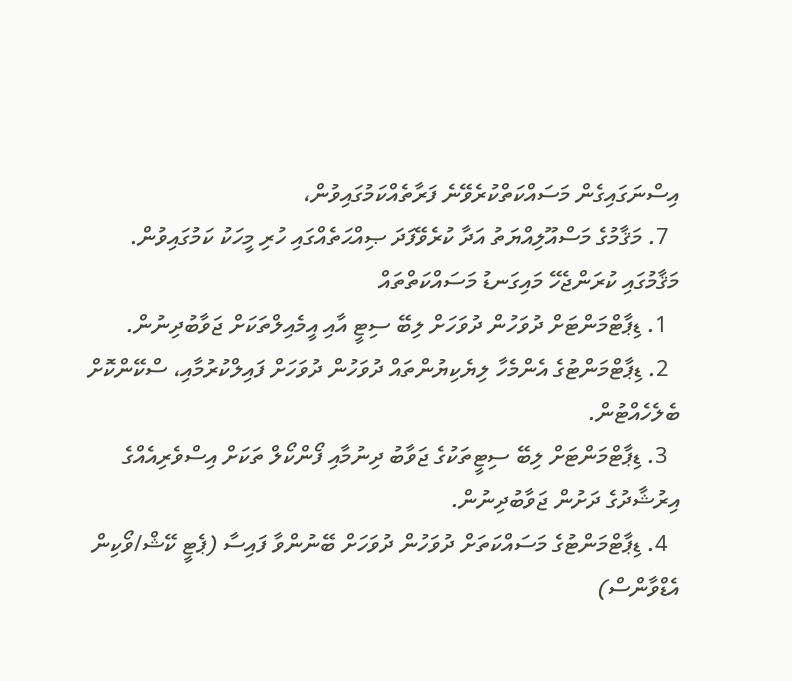އިސްނަގައިގެން މަސައްކަތްކުރެވޭނެ ފަރާތެއްކަމުގައިވުން،
  7. މަޤާމުގެ މަސްއޫލިއްޔަތު އަދާ ކުރެވޭފަދަ ޞިއްޙަތެއްގައި ހުރި މީހަކު ކަމުގައިވުން.
މަޤާމުގައި ކުރަންޖެހޭ މައިގަނޑު މަސައްކަތްތައް
  1. ޑިޕާޓްމަންޓަށް ދުވަހުން ދުވަހަށް ލިބޭ ސިޓީ އާއި އީމެއިލްތަކަށް ޖަވާބުދިނުން.
  2. ޑިޕާޓްމަންޓުގެ އެންމެހާ ލިޔެކިޔުންތައް ދުވަހުން ދުވަހަށް ފައިލްކުރުމާއި، ސްކޭންކޮށް ބެލެހެއްޓުން.
  3. ޑިޕާޓްމަންޓަށް ލިބޭ ސިޓީތަކުގެ ޖަވާބު ދިނުމާއި ފޯންކޯލް ތަކަށް އިސްވެރިއެއްގެ އިރުޝާދުގެ ދަށުން ޖަވާބުދިނުން.
  4. ޑިޕާޓްމަންޓުގެ މަސައްކަތަށް ދުވަހުން ދުވަހަށް ބޭނުންވާ ފައިސާ (ޕެޓީ ކޭޝް/ވޯކިން އެޑްވާންސް)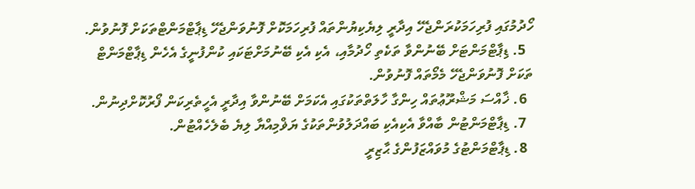ހޯދުމުގައި ފުރިހަމަކުރަންޖެހޭ އިދާރީ ލިޔެކިޔުންތައް ފުރިހަމަކޮށް ފޮނުވަންޖެހޭ ޑިޕާޓްމަންޓްތަކަށް ފޮނުވުން.
  5. ޑިޕާޓްމަންޓަށް ބޭނުންވާ ތަކެތި ހޯދުމާއި، އެކި އެކި ބޭނުމަށްޓަކައި ކުންފުނީގެ އެހެން ޑިޕާޓްމަންޓް ތަކަށް ފޮނުވަންޖެހޭ މެމޯތައް ފޮނުވުން.
  6. ޚާއްސަ މަޝްރޫޢުތައް ހިންގާ ހާލަތްތަކުގައި އެކަމަށް ބޭނުންވާ އިދާރީ އެހީތެރިކަން ފޯރުކޮށްދިނުން.
  7. ޑިޕާޓްމަންޓުން ބާއްވާ އެކިއެކި ބައްދަލުވުންތަކުގެ ޔަޥްމިއްޔާ ލިޔެ ބެލެހެއްޓުން.
  8. ޑިޕާޓްމަންޓުގެ މުވައްޒަފުންގެ ޙާޒިރީ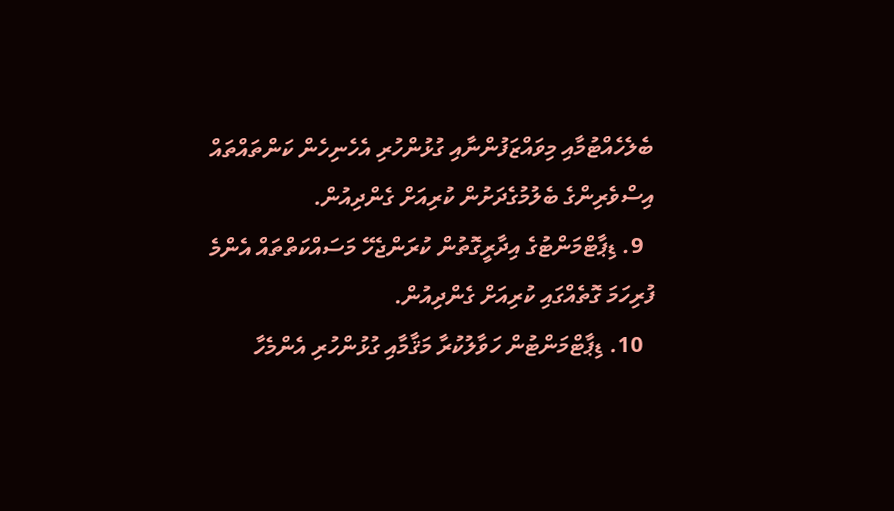ބެލެހެއްޓުމާއި މިވައްޒަފުންނާއި ގުޅުންހުރި އެހެނިހެން ކަންތައްތައް އިސްވެރިންގެ ބެލުމުގެދަށުން ކުރިއަށް ގެންދިއުން.
  9. ޑިޕާޓްމަންޓުގެ އިދާރީގޮތުން ކުރަންޖެހޭ މަސައްކަތްތައް އެންމެ ފުރިހަމަ ގޮތެއްގައި ކުރިއަށް ގެންދިއުން.
  10. ޑިޕާޓްމަންޓުން ހަވާލުކުރާ މަޤާމާއި ގުޅުންހުރި އެންމެހާ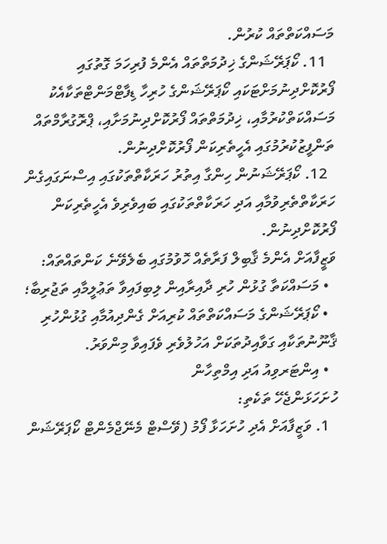މަސައްކަތްތައް ކުރުން.
  11. ކޯޕަރޭޝަންގެ ޚިދުމަތްތައް އެންމެ ފުރިހަމަ ގޮތުގައި ފޯރުކޮށްދިނުމަށްޓަކައި ކޯޕަރޭޝަންގެ ހުރިހާ ޑިފާޓްމަންޓްތަކާއެކު މަސައްކަތްކުރުމާއި، ޚިދުމަތްތައް ފޯރުކޮށްދިނުމަށާއި، ޕްރޮގުރާމްތައް ތަންފީޒުކުރުމުގައި އެހީތެރިކަން ފޯރުކޮށްދިނުން.
  12. ކޯޕަރޭޝަނުން ހިންގާ އިތުރު ހަރަކާތްތަކުގައި އިސްނަގައިގެން ހަރަކާތްތެރިވުމާއި އަދި ހަރަކާތްތަކުގައި ބައިވެރިވެ އެހީތެރިކަން ފޯރުކޮށްދިނުން.
ވަޒީފާއަށް އެންމެ ޤާބިލް ފަރާތެއް ހޮވުމުގައި ބެލެވޭނެ ކަންތައްތައް:
  • މަސައްކަތާ ގުޅުން ހުރި ދާއިރާއިން ލިބިފައިވާ ތަޢުލީމާއި ތަޖުރިބާ؛
  • ކޯޕަރޭޝަންގެ މަސައްކަތްތައް ކުރިއަށް ގެންދިއުމާއި ގުޅުންހުރި ޤާނޫނުތަކާއި ގަވާއިދުތަކަށް އަހުލުވެރި ވެފައިވާ މިންވަރު.
  • އިންޓަރވިއު އަދި އިމްތިހާން
ހުށަހަޅަންޖެހޭ ތަކެތި:
  1. ވަޒީފާއަށް އެދި ހުށަހަޅާ ފޯމު (ވޭސްޓް މެނޭޖްމެންޓް ކޯޕަރޭޝަން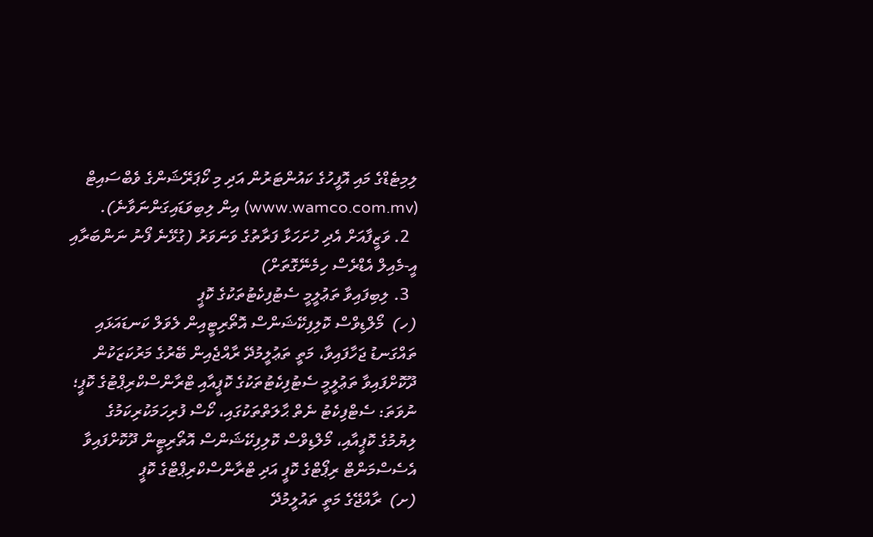ލިމިޓެޑްގެ މައި އޮފީހުގެ ކައުންޓަރުން އަދި މި ކޯޕަރޭޝަންގެ ވެބްސައިޓް (www.wamco.com.mv) އިން ލިބިވަޑައިގަންނަވާނެ).
  2. ވަޒީފާއަށް އެދި ހުށަހަޅާ ފަރާތުގެ ވަނަވަރު (ގުޅޭނެ ފޯނު ނަންބަރާއި އީ-މެއިލް އެޑްރެސް ހިމެނޭގޮތަށް)
  3. ލިބިފައިވާ ތަޢުލީމީ ސެޓުފިކެޓުތަކުގެ ކޮޕީ
(ހ)  މޯލްޑިވްސް ކޮލިފިކޭޝަންސް އޮތޯރިޓީއިން ލެވަލް ކަނޑައަޅައި ތައްގަނޑު ޖަހާފައިވާ، މަތީ ތަޢުލީމުދޭ ރާއްޖެއިން ބޭރުގެ މަރުކަޒަކުން ދޫކޮށްފައިވާ ތަޢުލީމީ ސެޓުފިކެޓުތަކުގެ ކޮޕީއާއި ޓްރާންސްކްރިޕްޓުގެ ކޮޕީ؛ ނުވަތަ: ސެޓްފިކެޓު ނެތް ޙާލަތްތަކުގައި، ކޯސް ފުރިހަމަކުރިކަމުގެ ލިޔުމުގެ ކޮޕީއާއި، މޯލްޑިވްސް ކޮލިފިކޭޝަންސް އޮތޯރިޓީން ދޫކޮށްފައިވާ އެސެސްމަންޓް ރިޕޯޓްގެ ކޮޕީ އަދި ޓްރާންސްކްރިޕްޓްގެ ކޮޕީ
(ށ)  ރާއްޖޭގެ މަތީ ތައުލީމުދޭ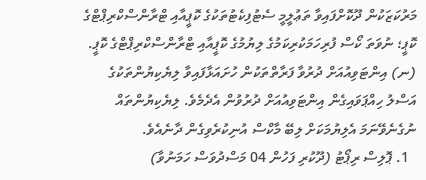މަރުކަޒަކުން ދޫކޮށްފައިވާ ތަޢުލީމީ ސެޓުފިކެޓުތަކުގެ ކޮޕީއާއި ޓްރާންސްކްރިޕްޓްގެ ކޮޕީ؛ ނުވަތަ ކޯސް ފުރިހަމަކުރިކަމުގެ ލިޔުމުގެ ކޮޕީއާއި ޓްރާންސްކްރިޕްޓްގެ ކޮޕީ.
(ނ) އިންޓަވިއުއަށް ދުރުވާ ފަރާތްތަކުން ހުށައަޅާފައިވާ ލިޔެކިޔުންތަކުގެ އަސްލު ހިއްޕަވައިގެން އިންޓަވިއުއަށް ދުރުވުން އެދެމެވެ. ލިޔެކިޔުންތައް ނުގެނެވޭނަމަ އެލިޔުމަކަށް ލިބޭ މާކްސް އުނިކުރެވިގެން ދާނެއެވެ.
  1. ޕޮލިސް ރިޕޯޓު (ދޫކުރި ފަހުން 04 މަސްދުވަސް ހަމަނުވާ)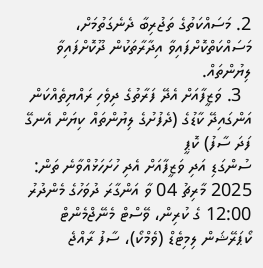2. މަސައްކަތުގެ ތަޖުރިބާ ދެނެގަތުމަށް، މަސައްކަތްކޮށްފައިވާ އިދާރާތަކުން ދޫކޮށްފައިވާ ލިޔުންތައް.
  3. ވަޒީފާއަށް އެދޭ ފަރާތުގެ ދިވެހި ރައްޔިތެއްކަން އަންގައިދޭ ކާޑުގެ (ދެފުށުގެ ލިޔުންތައް ކިޔަން އެނގޭ ފަދަ ސާފު) ކޮޕީ
ސުންގަޑި އަދި ވަޒީފާއަށް އެދި ހުށަހަޅުއްވާނެ ތަން:
2025 މާރިޗު 04 ވާ އަންގާރަ ދުވަހުގެ މެންދުރު 12:00 ގެ ކުރިން، ވޭސްޓް މެނޭޖްމެންޓް ކޯޕަރޭޝަން ލިމިޓެޑް (ވެމްކޯ)، ސާފު ރާއްޖެ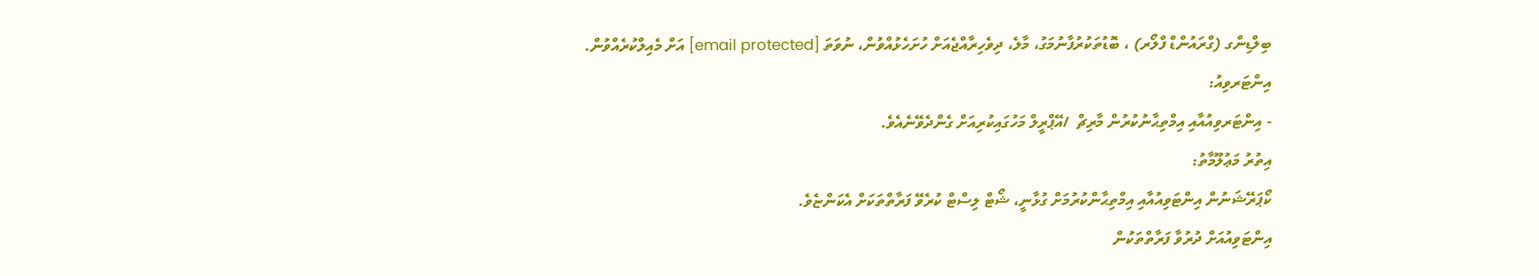ބިލްޑިންގ (ގްރައުންޑް ފްލޯރ) ، ބޮޑުތަކުރުފާނުމަގު، މާލެ، ދިވެހިރާއްޖެއަށް ހުށަހެޅުއްވުން، ނުވަތަ [email protected] އަށް މެއިލްކުރެއްވުން.
އިންޓަރވިއު:
- އިންޓަރވިއުއާއި އިމްތިޙާނުކުރުން މާރިޗް  /އޭޕްރީލް މަހުގައިކުރިއަށް ގެންދެވޭނެއެވެ.
އިތުރު މަޢުލޫމާތު:
ކޯޕަރޭޝަނުން އިންޓަވިއުއާއި އިމްތިޙާންކުރުމަށް ގުޅާނީ، ޝޯޓް ލިސްޓް ކުރެވޭ ފަރާތްތަކަށް އެކަންޏެވެ.
އިންޓަވިއުއަށް ދުރުވާ ފަރާތްތަކުން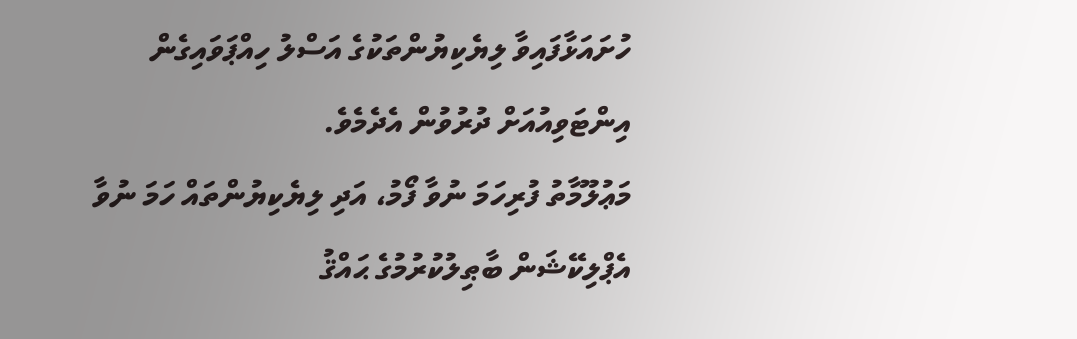ހުށައަޅާފައިވާ ލިޔެކިޔުންތަކުގެ އަސްލު ހިއްޕަވައިގެން އިންޓަވިއުއަށް ދުރުވުން އެދެމެވެ.
މަޢުލޫމާތު ފުރިހަމަ ނުވާ ފޯމު، އަދި ލިޔެކިޔުންތައް ހަމަ ނުވާ އެޕްލިކޭޝަން ބާޠިލުކުރުމުގެ ޙައްޤު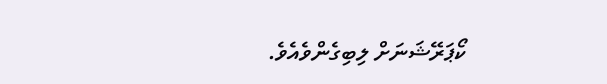ކޯޕަރޭޝަނަށް ލިބިގެންވެއެވެ.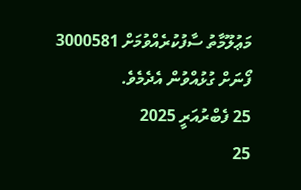މަޢުލޫމާތު ސާފުކުރެއްވުމަށް 3000581 ފޯނަށް ގުޅުއްވުން އެދެމެވެ.
25 ފެބްރުއަރީ 2025
25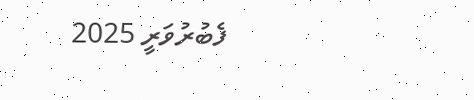ފެބުރުވަރީ 2025